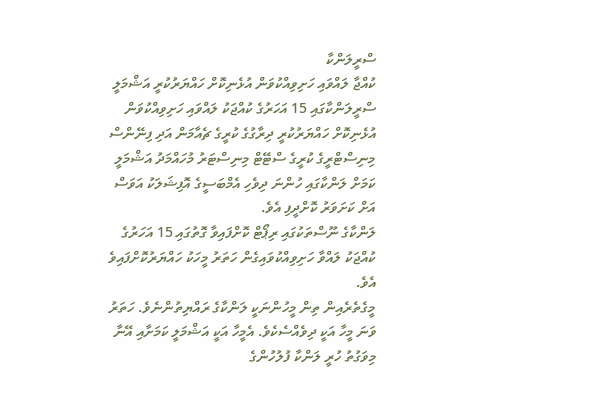ސްރީލަންކާ
ކުއްޖާ ލައްވައި ހަށިވިއްކުވަން އުޅެނިކޮށް ހައްޔަރުކުރީ އަޝްމަލީ
ސްރީލަންކާގައި 15 އަހަރުގެ ކުއްޖަކު ލައްވައި ހަށިވިއްކުވަން އުޅެނިކޮށް ހައްޔަރުކުރީ ދިރާގުގެ ކުރީގެ ޗެއާމަން އަދި ފިނޭންސް މިނިސްޓްރީގެ ކުރީގެ ސްޓޭޓް މިނިސްޓަރު މުހައްމަދު އަޝްމަލީ ކަމަށް ލަންކާގައި ހުންނަ ދިވެހި އެމްބަސީގެ އޮފިޝަލަކު އަވަސް އަށް ކަށަވަރު ކޮށްދީފި އެވެ.
ލަންކާގެ ނޫސްތަކުގައި ރިޕޯޓް ކޮށްފައިވާ ގޮތުގައި 15 އަހަރުގެ ކުއްޖަކު ލައްވާ ހަށިވިއްކުވައިގެން ހަތަރު މީހަކު ހައްޔަރުކޮށްފައިވެ އެވެ.
މީގެތެރެއިން ތިން މީހުންނަކީ ލަންކާގެ ރައްޔިތުންނެވެ. ހަތަރު ވަނަ މީހާ އަކީ ދިވެއްސެކެވެ. އެމީހާ އަކީ އަޝްމަލީ ކަމަށާއި އޭނާ މިވަގުތު ހުރީ ލަންކާ ފުލުހުންގެ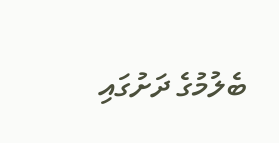ބެލުމުގެ ދަށުގައި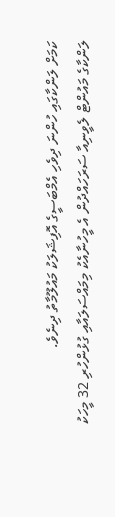ކަމަށް ލަންކާގައި ހުންނަ ދިވެހި އެމްބަސީގެ އޮފިޝަލަކު މައުލޫމާތު ދިނެވެ.
ލަންކާގެ މައުންޓް ލެވީނިއާ ސަރަހައްދުން އެ މީހުނާއެކު މިމައްސަލައާއި ގުޅުންހުރި 32 މީހަކު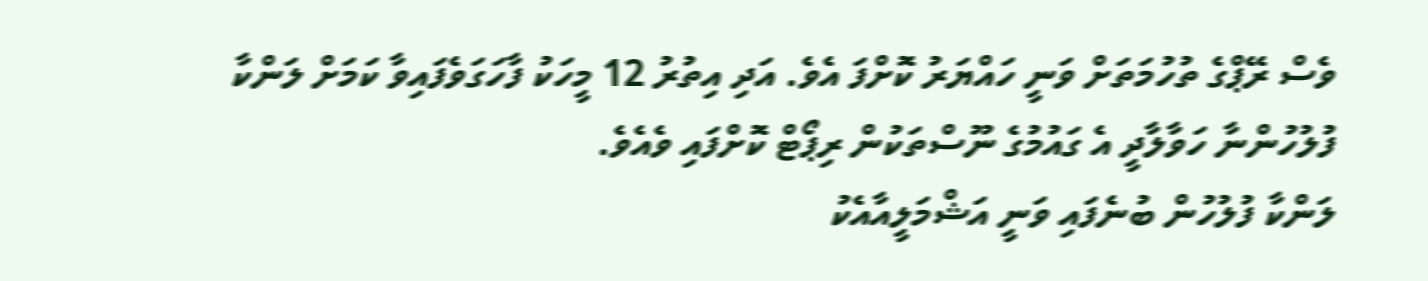ވެސް ރޭޕްގެ ތުހުމަތަށް ވަނީ ހައްޔަރު ކޮށްފަ އެވެ. އަދި އިތުރު 12 މީހަކު ފާހަގަވެފައިވާ ކަމަށް ލަންކާ ފުލުހުންނާ ހަވާލާދީ އެ ގައުމުގެ ނޫސްތަކުން ރިޕޯޓް ކޮށްފައި ވެއެވެ.
ލަންކާ ފުލުހުން ބުނެފައި ވަނީ އަޝްމަލީއާއެކު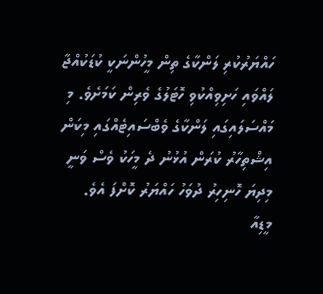ހައްޔަރުކުރި ލަންކާގެ ތިން މީހުންނަކީ ކުޑަކުއްޖާ ލައްވައި ހަށިވިއްކުވި ހޮޓަލުގެ ވެރިން ކަމަށެވެ. މި މައްސަލައިގައި ލަންކާގެ ވެބްސައިޓެއްގައި މިކަން އިޝްތިހާރު ކުރަން އުޅުނު ދެ މީހަކު ވެސް ވަނީ މިދިޔަ ހޮނިހިރު ދުވަހު ހައްޔަރު ކޮށްފަ އެވެ.
މީޑިއާ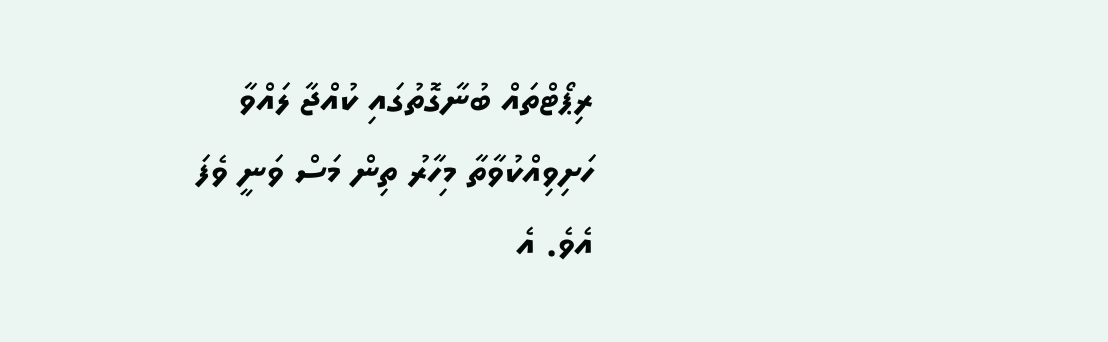ރިޕޯޓްތައް ބުނާގޮތުގައި ކުއްޖާ ލައްވާ ހަށިވިއްކުވާތާ މިހާރު ތިން މަސް ވަނީ ވެފަ އެވެ. އެ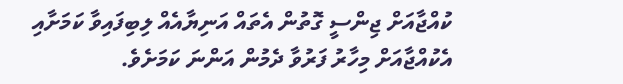ކުއްޖާއަށް ޖިންސީ ގޮތުން އެތައް އަނިޔާއެއް ލިބިފައިވާ ކަމަށާއި އެކުއްޖާއަށް މިހާރު ފަރުވާ ދެމުން އަންނަ ކަމަށެވެ.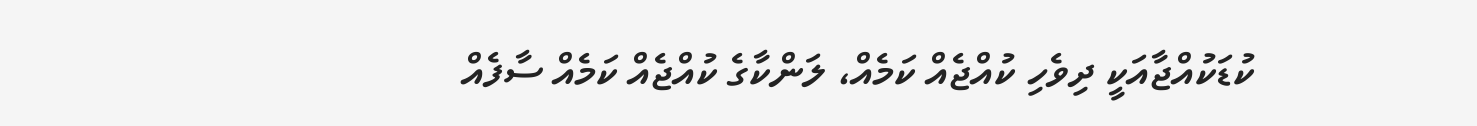ކުޑަކުއްޖާއަކީ ދިވެހި ކުއްޖެއް ކަމެއް، ލަންކާގެ ކުއްޖެއް ކަމެއް ސާފެއް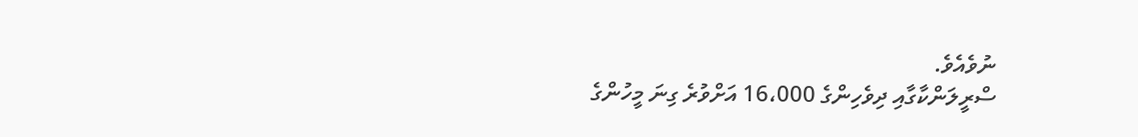ނުވެއެވެ.
ސްރީލަންކާގާއި ދިވެހިންގެ 16،000 އަށްވުރެ ގިނަ މީހުންގެ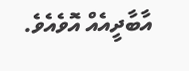އާބާދީއެއް އޮވެއެވެ.